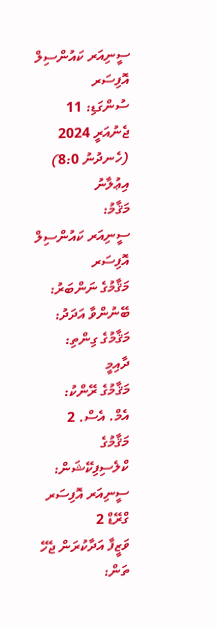ސީނިއަރ ކައުންސިލް އޮފިސަރ
ސުންގަޑި: 11 ޖެނުއަރީ 2024 (ހެނދުނު 8:0)
އިޢުލާނު
މަޤާމު:
ސީނިއަރ ކައުންސިލް އޮފިސަރ
މަޤާމުގެ ނަންބަރު:
ބޭނުންވާ އަދަދު:
މަޤާމުގެ ގިންތި:
ދާއިމީ
މަޤާމުގެ ރޭންކު:
އެމް. އެސް. 2
މަޤާމުގެ ކްލެސިފިކޭޝަން:
ސީނިއަރ އޮފިސަރ ގްރޭޑް 2
ވަޒީފާ އަދާކުރަން ޖެހޭ ތަން: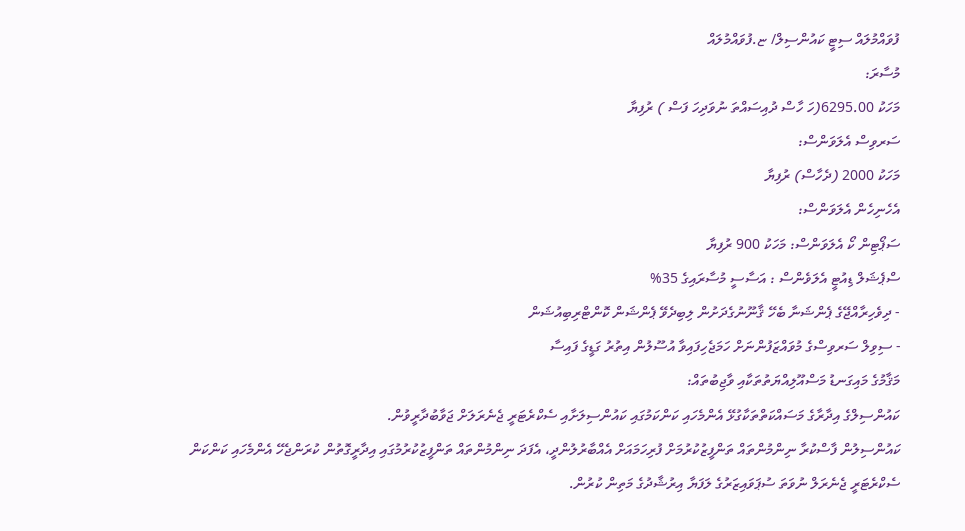ފުވައްމުލައް ސިޓީ ކައުންސިލް/ ޏ.ފުވައްމުލައް
މުސާރަ:
މަހަކު 6295.00(ހަ ހާސް ދުއިސައްތަ ނުވަދިހަ ފަސް ) ރުފިޔާ
ސަރވިސް އެލަވަންސް:
މަހަކު 2000 (ދެހާސް) ރުފިޔާ
އެހެނިހެން އެލަވަންސް:
ސަޕޯޓިން ކޯ އެލަވަންސް: މަހަކު 900 ރުފިޔާ
ސްޕެޝަލް ޑިއުޓީ އެލަވެންސް : އަސާސީ މުސާރައިގެ 35%
- ދިވެހިރާއްޖޭގެ ޕެންޝަނާ ބެހޭ ޤާނޫނުގެދަށުން ލިބިދެވޭ ޕެންޝަން ކޮންޓްރިބިއުޝަން
- ސިވިލް ސަރވިސްގެ މުވައްޒަފުންނަށް ހަމަޖެހިފައިވާ އުސޫލުން އިތުރު ގަޑީގެ ފައިސާ
މަޤާމުގެ މައިގަނޑު މަސްއޫލިއްޔަތުތަކާއި ވާޖިބުތައް:
ކައުންސިލްގެ އިދާރާގެ މަސައްކަތްތަކާގުޅޭ އެންމެހައި ކަންކަމުގައި ކައުންސިލަށާއި ސެކްރެޓަރީ ޖެނެރަލަށް ޖަވާބުދާރީވުން.
ކައުންސިލުން ފާސްކުރާ ނިންމުންތައް ތަންފީޒުކުރުމަށް ފުރިހަމައަށް އެއްބާރުލުންދީ، އެފަދަ ނިންމުންތައް ތަންފީޒުކުރުމުގައި އިދާރީގޮތުން ކުރަންޖެހޭ އެންމެހައި ކަންކަން ސެކްރެޓަރީ ޖެނެރަލް ނުވަތަ ސުޕަވައިޒަރުގެ ލަފަޔާ އިރުޝާދުގެ މަތިން ކުރުން.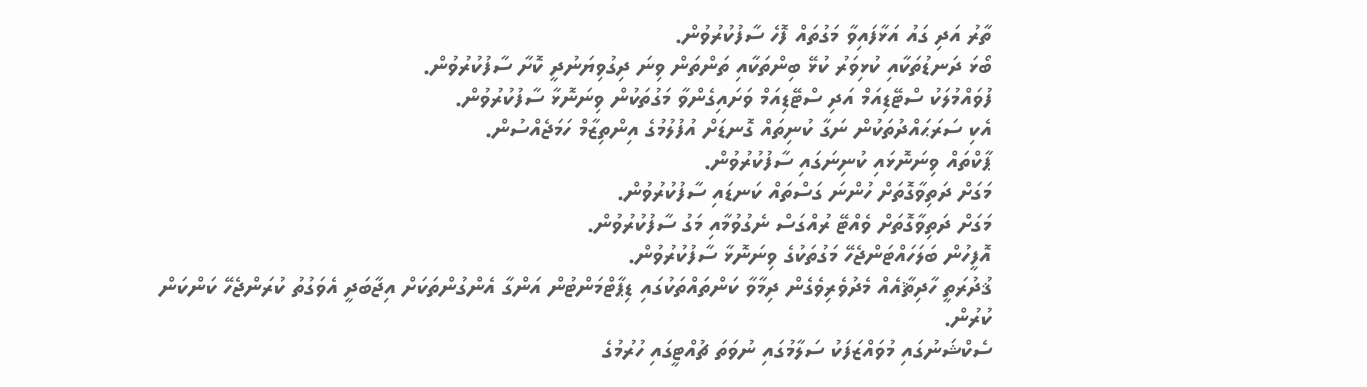ތާރު އަދި ގައު އަޅާފައިވާ މަގުތައް ފޮހެ ސާފުކުރުވުން.
ބޯޅަ ދަނޑުތަކާއި ކުޅިވަރު ކުޅޭ ބިންތަކާއި ތަންތަން ވިނަ ދިގުވިޔަނުދީ ކޮށާ ސާފުކުރުވުން.
ފުވައްމުލަކު ސްޓޭޑިއަމް އަދި ސްޓޭޑިއަމް ވަށައިގެންވާ މަގުތަކުން ވިނަނޮޅާ ސާފުކުރުވުން.
އެކި ސަރަޙައްދުތަކުން ނަގާ ކުނިތައް ގޮނޑަށް އުފުލުމުގެ އިންތިޒާމް ހަމަޖެއްސުން.
ޕާކްތައް ވިނަނޮޅައި ކުނިނަގައި ސާފުކުރުވުން.
މަގަށް ދަތިވާގޮތަށް ހުންނަ ގަސްތައް ކަނޑައި ސާފުކުރުވުން.
މަގަށް ދަތިވާގޮތަށް ވެއްޓޭ ރުއްގަސް ނެގުވުމާއި މަގު ސާފުކުރުވުން.
އޮފީހުން ބަލަހައްޓަންޖެހޭ މަގުތަކުގެ ވިނަނޮޅާ ސާފުކުރުވުން.
ޤުދުރަތީ ހާދިޘާއެއް މެދުވެރިވެގެން ދިމާވާ ކަންތައްތަކުގައި ޑިޕާޓްމަންޓުން އަންގާ އެންގުންތަކަށް އިޖާބަދީ އެވަގުތު ކުރަންޖެހޭ ކަންކަން ކުރުން.
ސެކްޝަނުގައި މުވައްޒަފަކު ސަލާމުގައި ނުވަތަ ޗުއްޓީގައި ހުރުމުގެ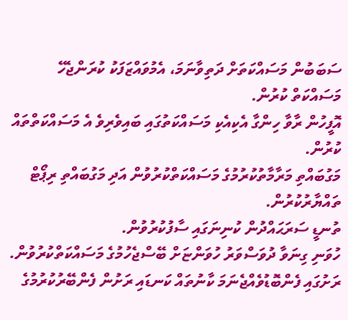ސަބަބުން މަސައްކަތަށް ދަތިވާނަމަ، އެމުވައްޒަފަކު ކުރަންޖެހޭ މަސައްކަތް ކުރުން.
އޮފީހުން ރާވާ ހިންގާ އެކިއެކި މަސައްކަތުގައި ބައިވެރިވެ އެ މަސައްކަތްތައް ކުރުން.
މަގުބައްތި މަރާމާތުކުރުމުގެ މަސައްކަތްކުރުވުން އަދި މަގުބައްތި ރިޕޯޓް ތައްޔާރުކުރުން.
ތުނޑީ ސަރަޙައްދުން ކުނިނަގައި ސާފުކުރުވުން.
ހުވަނި ގިނަވާ ދުވަސްވަރު ހުވަންޏަށް ބޭސްޖެހުމުގެ މަސައްކަތްކުރުވުން.
ރަށުގައި ފެންބޮޑުވެއްޖެނަމަ ކާނުތައް ކަނޑައި ރަށުން ފެންބޭރުކުރުމުގެ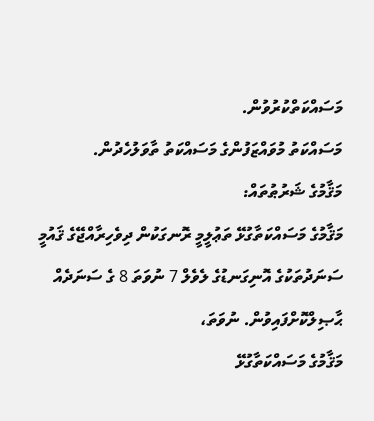މަސައްކަތްކުރުވުން.
މަސައްކަތު މުވައްޒަފުންގެ މަސައްކަތު ތާވަލުހެދުން.
މަޤާމުގެ ޝަރުޠުތައް:
މަޤާމުގެ މަސައްކަތާގުޅޭ ތަޢުލީމީ ރޮނގަކުން ދިވެހިރާއްޖޭގެ ޤައުމީ ސަނަދުތަކުގެ އޮނިގަނޑުގެ ލެވެލް 7 ނުވަތަ 8 ގެ ސަނަދެއް ޙާޞިލްކޮށްފައިވުން. ނުވަތަ،
މަޤާމުގެ މަސައްކަތާގުޅޭ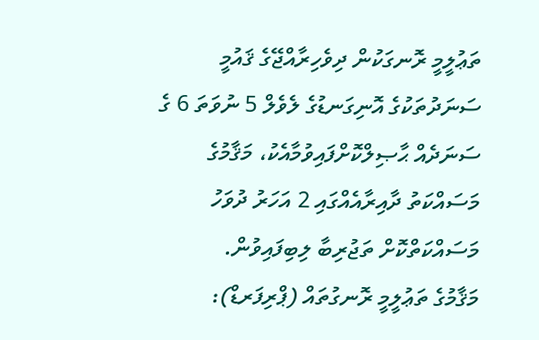ތަޢުލީމީ ރޮނގަކުން ދިވެހިރާއްޖޭގެ ޤައުމީ ސަނަދުތަކުގެ އޮނިގަނޑުގެ ލެވެލް 5 ނުވަތަ 6 ގެ ސަނަދެއް ޙާޞިލްކޮށްފައިވުމާއެކު، މަޤާމުގެ މަސައްކަތު ދާއިރާއެއްގައި 2 އަހަރު ދުވަހު މަސައްކަތްކޮށް ތަޖުރިބާ ލިބިފައިވުން.
މަޤާމުގެ ތަޢުލީމީ ރޮނގުތައް (ޕްރިފަރޑް):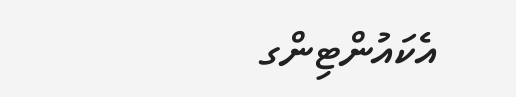އެކައުންޓިންގ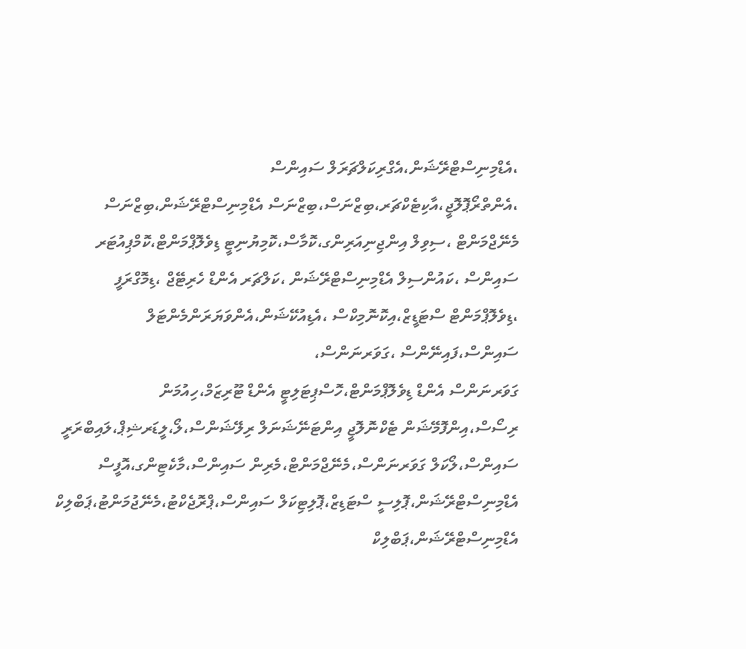،އެޑްމިނިސްޓްރޭޝަން،އެގްރިކަލްޗަރަލް ސައިންސް ،އެންތްރޯޕޮލޮޖީ،އާކިޓެކްޗަރ،ބިޒްނަސް،ބިޒްނަސް އެޑްމިނިސްޓްރޭޝަން،ބިޒްނަސް މެނޭޖްމަންޓް ،ސިވިލް އިންޖިނިއަރިންގ،ކޮމާސް،ކޮމިޔުނިޓީ ޑިވެލޮޕްމަންޓް،ކޮމްޕިއުޓަރ ސައިންސް ،ކައުންސިލް އެޑްމިނިސްޓްރޭޝަން ،ކަލްޗަރ އެންޑް ހެރިޓޭޖް ،ޑިމޮގްރަފީ ،ޑިވެލޮޕްމަންޓް ސްޓަޑީޒް،އިކޮނޮމިކްސް ،އެޑިއުކޭޝަން،އެންވަޔަރަންމެންޓަލް ސައިންސް،ފައިނޭންސް ،ގަވަރނަންސް،
ގަވަރނަންސް އެންޑް ޑިވެލޮޕްމަންޓް،ހޮސްޕިޓަލިޓީ އެންޑް ޓޫރިޒަމް،ހިއުމަން ރިސޯސް،އިންފޮމޭޝަން ޓެކްނޮލޮޖީ އިންޓަނޭޝަނަލް ރިލޭޝަންސް،ލޯ،ލީޑަރޝިޕް،ލައިބްރަރީ ސައިންސް،ލޯކަލް ގަވަރނަންސް،މެނޭޖްމަންޓް،މެރިން ސައިންސް،މާކެޓިންގ،އޮފީސް އެޑްމިނިސްޓްރޭޝަން،ޕޮލިސީ ސްޓަޑިޒް،ޕޮލިޓިކަލް ސައިންސް،ޕްރޮޖެކްޓު،މެނޭޖުމަންޓު،ޕަބްލިކް އެޑްމިނިސްޓްރޭޝަން،ޕަބްލިކް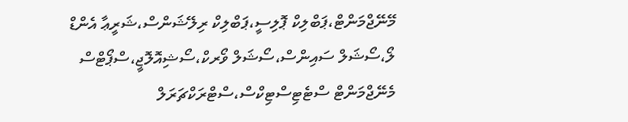މޭނޭޖްމަންޓް،ޕަބްލިކް ޕޮލިސީ،ޕަބްލިކް ރިލޭޝަންސް،ޝަރީޢާ އެންޑް ލޯ،ސޯޝަލް ސައިންސް،ސޯޝަލް ވޯރކް،ސޯޝިއޮލޮޖީ،ސްޕޯޓްސް މެނޭޖްމަންޓް ސްޓެޓިސްޓިކްސް،ސްޓްރަކްޗަރަލް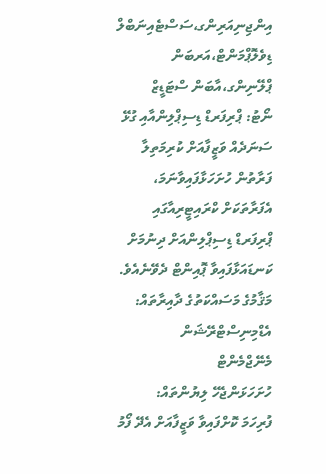އިންޖިނިއަރިންގ،ސަސްޓެއިނަބްލް ޑިވެލޮޕްމަންޓް،އަރބަން ޕްލޭނިންގ،އާބަން ސްޓަޑީޒް
ނޯޓު: ޕްރިފަރޑް ޑިސިޕްލިންއާއި ގުޅޭ ސަނަދެއް ވަޒީފާއަށް ކުރިމަތިލާ ފަރާތުން ހުށަހަޅާފައިވާނަމަ، އެފަރާތަކަށް ކްރައިޓީރިއާގައި ޕްރިފަރޑް ޑިސިޕްލިންއަށް ދިނުމަށް ކަނޑައަޅާފައިވާ ޕޮއިންޓް ދެވޭނެއެވެ.
މަޤާމުގެ މަސައްކަތުގެ ދާއިރާތައް:
އެޑްމިނިސްޓްރޭޝަން
މެނޭޖްމެންޓް
ހުށަހަޅަންޖެހޭ ލިޔުންތައް:
ފުރިހަމަ ކޮށްފައިވާ ވަޒީފާއަށް އެދޭ ފޯމު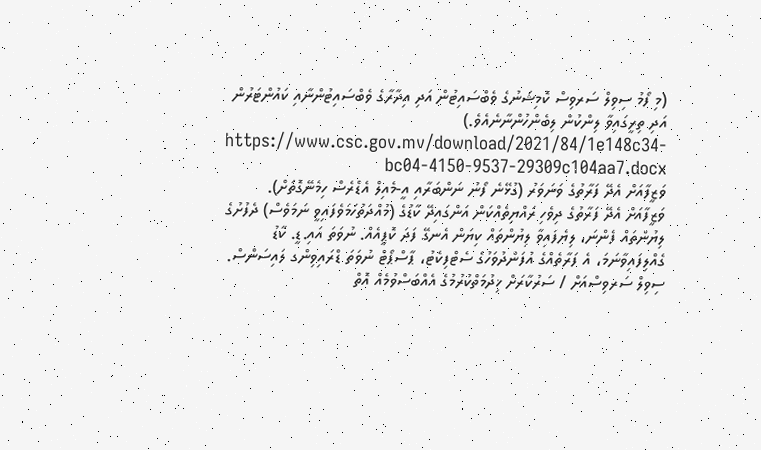(މި ފޯމު ސިވިލް ސަރވިސް ކޮމިޝަނުގެ ވެބްސައިޓުން އަދި އިދާރާގެ ވެބްސައިޓުންނާއި ކައުންޓަރުން އަދި ތިރީގައިވާ ލިންކުން ލިބެންހުންނާނެއެވެ.) https://www.csc.gov.mv/download/2021/84/1e148c34-bc04-4150-9537-29309c104aa7.docx
ވަޒީފާއަށް އެދޭ ފަރާތުގެ ވަނަވަރު (ގުޅޭނެ ފޯނު ނަންބަރާއި އީ-މެއިލް އެޑްރެސް ހިމެނޭގޮތަށް).
ވަޒީފާއަށް އެދޭ ފަރާތުގެ ދިވެހި ރައްޔިތެއްކަން އަންގައިދޭ ކާޑުގެ (މުއްދަތުހަމަވެފައިވީ ނަމަވެސް) ދެފުށުގެ ލިޔުންތައް ފެންނަ، ލިޔެފައިވާ ލިޔުންތައް ކިޔަން އެނގޭ ފަދަ ކޮޕީއެއް. ނުވަތަ އައި.ޑީ. ކާޑު ގެއްލިފައިވާނަމަ، އެ ފަރާތެއްގެ އުފަންދުވަހުގެ ސެޓްފިކެޓު، ޕާސްޕޯޓް ނުވަތަ ޑްރައިވިންގ ލައިސަންސް.
ސިވިލް ސަރވިސްއަށް / ސަރުކާރަށް ޚިދުމަތްކުރުމުގެ އެއްބަސްވުމެއް އޮތް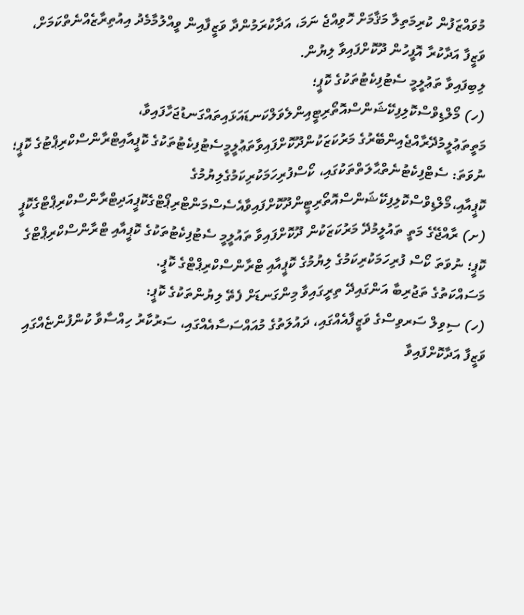މުވައްޒަފުން ކުރިމަތިލާ މަޤާމަށް ހޮވިއްޖެ ނަމަ، އަދާކުރަމުންދާ ވަޒީފާއިން ވީއްލުމާމެދު އިއުތިރާޒެއްނެތްކަމަށް، ވަޒީފާ އަދާކުރާ އޮފީހުން ދޫކޮށްފައިވާ ލިޔުން.
ލިބިފައިވާ ތަޢުލީމީ ސެޓުފިކެޓުތަކުގެ ކޮޕީ؛
(ހ) މޯލްޑިވްސްކޮލިފިކޭޝަންސްއޮތޯރިޓީއިންލެވަލްކަނޑައަޅައިތައްގަނޑުޖަހާފައިވާ، މަތީތަޢުލީމުދޭރާއްޖެއިންބޭރުގެ މަރުކަޒަކުންދޫކޮށްފައިވާތަޢުލީމީސެޓުފިކެޓުތަކުގެ ކޮޕީއާއިޓްރާންސްކްރިޕްޓުގެ ކޮޕީ؛ ނުވަތަ: ސެޓްފިކެޓުނެތްޙާލަތްތަކުގައި، ކޯސްފުރިހަމަކުރިކަމުގެލިޔުމުގެ ކޮޕީއާއި،މޯލްޑިވްސްކޮލިފިކޭޝަންސްއޮތޯރިޓީންދޫކޮށްފައިވާއެސެސްމަންޓްރިޕޯޓްގެކޮޕީއަދިޓްރާންސްކްރިޕްޓްގެކޮޕީ
(ށ) ރާއްޖޭގެ މަތީ ތައުލީމުދޭ މަރުކަޒަކުން ދޫކޮށްފައިވާ ތައުލީމީ ސެޓުފިކެޓުތަކުގެ ކޮޕީއާއި ޓްރާންސްކްރިޕްޓްގެ ކޮޕީ؛ ނުވަތަ ކޯސް ފުރިހަމަކުރިކަމުގެ ލިޔުމުގެ ކޮޕީއާއި ޓްރާންސްކްރިޕްޓްގެ ކޮޕީ.
މަސައްކަތުގެ ތަޖުރިބާ އަންގައިދޭ ތިރީގައިވާ މިންގަނޑަށް ފެތޭ ލިޔުންތަކުގެ ކޮޕީ:
(ހ) ސިވިލް ސަރވިސްގެ ވަޒީފާއެއްގައި، ދައުލަތުގެ މުއައްސަސާއެއްގައި، ސަރުކާރު ހިއްސާވާ ކުންފުންޏެއްގައި ވަޒީފާ އަދާކޮށްފައިވާ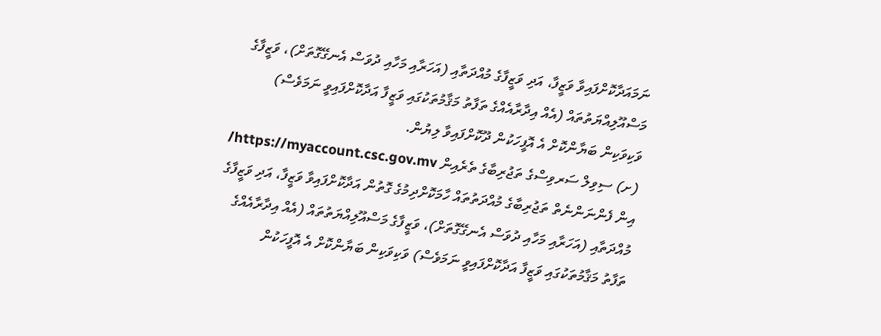ނަމައަދާކޮށްފައިވާ ވަޒީފާ، އަދި ވަޒީފާގެ މުއްދަތާއި (އަހަރާއި މަހާއި ދުވަސް އެނގޭގޮތަށް)، ވަޒީފާގެ މަސްއޫލިއްޔަތުތައް (އެއް އިދާރާއެއްގެ ތަފާތު މަޤާމުތަކުގައި ވަޒީފާ އަދާކޮށްފައިވީ ނަމަވެސް) ވަކިވަކިން ބަޔާންކޮށް އެ އޮފީހަކުން ދޫކޮށްފައިވާ ލިޔުން.
(ށ) ސިވިލް ސަރވިސްގެ ތަޖުރިބާގެ ތެރެއިން https://myaccount.csc.gov.mv/ އިން ފެންނަންނެތް ތަޖުރިބާގެ މުއްދަތުތައް ހާމަކޮށްދިމުގެ ގޮތުން އަދާކޮށްފައިވާ ވަޒީފާ، އަދި ވަޒީފާގެ މުއްދަތާއި (އަހަރާއި މަހާއި ދުވަސް އެނގޭގޮތަށް)، ވަޒީފާގެ މަސްއޫލިއްޔަތުތައް (އެއް އިދާރާއެއްގެ ތަފާތު މަޤާމުތަކުގައި ވަޒީފާ އަދާކޮށްފައިވީ ނަމަވެސް) ވަކިވަކިން ބަޔާންކޮށް އެ އޮފީހަކުން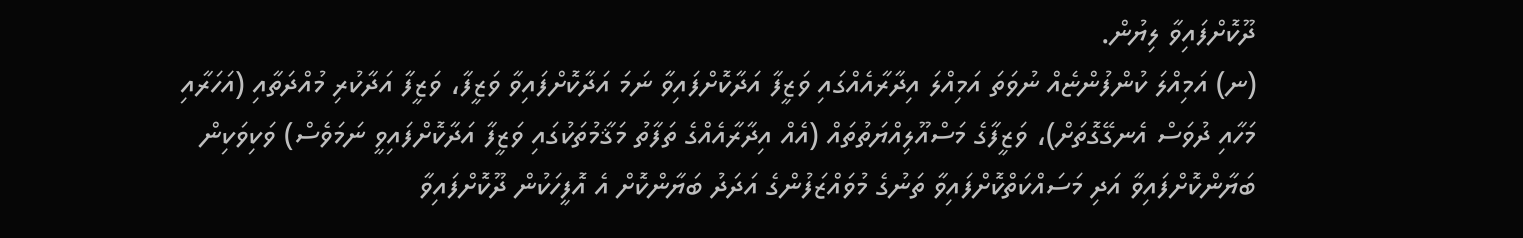ދޫކޮށްފައިވާ ލިޔުން.
(ނ) އަމިއްލަ ކުންފުންޏެއް ނުވަތަ އަމިއްލަ އިދާރާއެއްގައި ވަޒީފާ އަދާކޮށްފައިވާ ނަމަ އަދާކޮށްފައިވާ ވަޒީފާ، ވަޒީފާ އަދާކުރި މުއްދަތާއި (އަހަރާއި މަހާއި ދުވަސް އެނގޭގޮތަށް)، ވަޒީފާގެ މަސްއޫލިއްޔަތުތައް (އެއް އިދާރާއެއްގެ ތަފާތު މަޤާމުތަކުގައި ވަޒީފާ އަދާކޮށްފައިވީ ނަމަވެސް) ވަކިވަކިން ބަޔާންކޮށްފައިވާ އަދި މަސައްކަތްކޮށްފައިވާ ތަނުގެ މުވައްޒަފުންގެ އަދަދު ބަޔާންކޮށް އެ އޮފީހަކުން ދޫކޮށްފައިވާ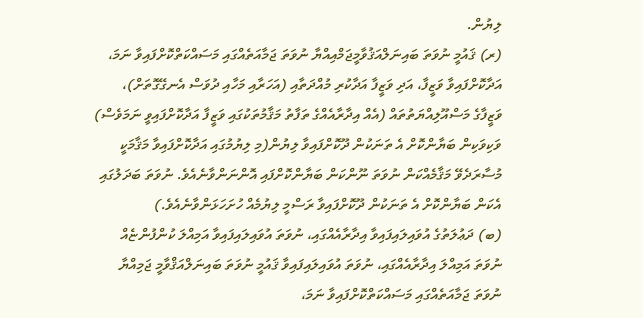ލިޔުން.
(ރ) ޤައުމީ ނުވަތަ ބައިނަލްއަޤުވާމީޖަމްއިއްޔާ ނުވަތަ ޖަމާއަތެއްގައި މަސައްކަތްކޮށްފައިވާ ނަމަ، އަދާކޮށްފައިވާ ވަޒީފާ، އަދި ވަޒީފާ އަދާކުރި މުއްދަތާއި (އަހަރާއި މަހާއި ދުވަސް އެނގޭގޮތަށް)، ވަޒީފާގެ މަސްއޫލިއްޔަތުތައް (އެއް އިދާރާއެއްގެ ތަފާތު މަޤާމުތަކުގައި ވަޒީފާ އަދާކޮށްފައިވީ ނަމަވެސް) ވަކިވަކިން ބަޔާންކޮށް އެ ތަނަކުން ދޫކޮށްފައިވާ ލިޔުން(މި ލިޔުމުގައި އަދާކޮށްފައިވާ މަޤާމަކީ މުސާރަދެވޭ މަޤާމެއްކަން ނުވަތަ ނޫންކަން ބަޔާންކޮށްފައި އޮންނަންވާނެއެވެ. ނުވަތަ ބަދަލުގައި އެކަން ބަޔާންކޮށް އެ ތަނަކުން ދޫކޮށްފައިވާ ރަސްމީ ލިޔުމެއް ހުށަހަޅަންވާނެއެވެ.)
(ބ) ދަޢުލަތުގެ އުވައިލައިފައިވާ އިދާރާއެއްގައި، ނުވަތަ އުވައިލައިފައިވާ އަމިއްލަ ކުންފުންޏެއް ނުވަތަ އަމިއްލަ އިދާރާއެއްގައި، ނުވަތަ އުވައިލައިފައިވާ ޤައުމީ ނުވަތަ ބައިނަލްއަޤްވާމީ ޖަމިއްޔާ ނުވަތަ ޖަމާއަތެއްގައި މަސައްކަތްކޮށްފައިވާ ނަމަ،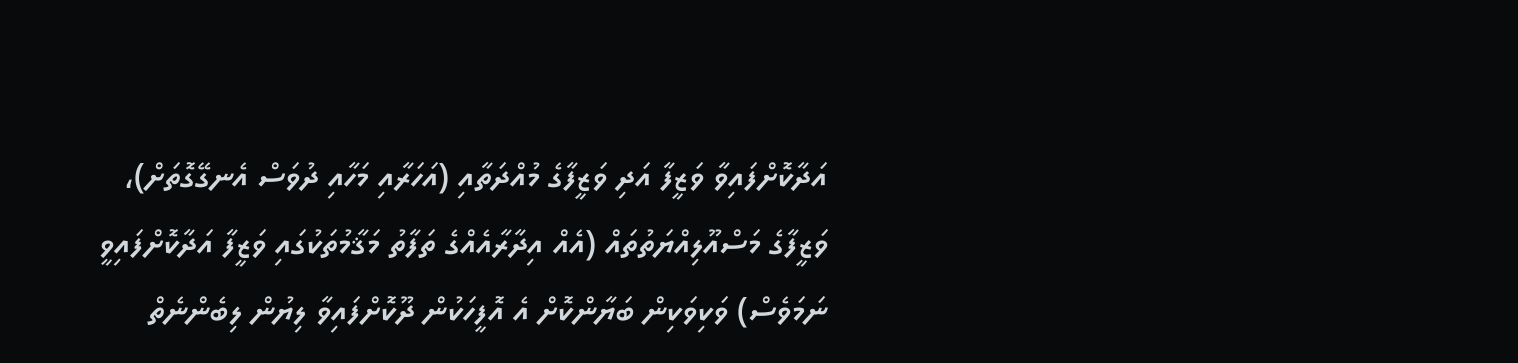އަދާކޮށްފައިވާ ވަޒީފާ އަދި ވަޒީފާގެ މުއްދަތާއި (އަހަރާއި މަހާއި ދުވަސް އެނގޭގޮތަށް)، ވަޒީފާގެ މަސްއޫލިއްޔަތުތައް (އެއް އިދާރާއެއްގެ ތަފާތު މަޤާމުތަކުގައި ވަޒީފާ އަދާކޮށްފައިވީ ނަމަވެސް) ވަކިވަކިން ބަޔާންކޮށް އެ އޮފީހަކުން ދޫކޮށްފައިވާ ލިޔުން ލިބެންނެތް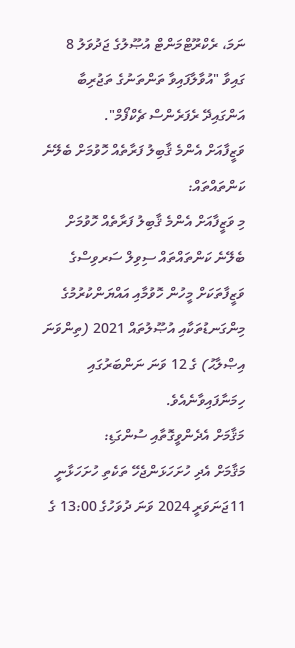ނަމަ، ރެކްރޫޓްމަންޓް އުޞޫލުގެ ޖަދުވަލު 8 ގައިވާ "އުވާލާފައިވާ ތަންތަނުގެ ތަޖުރިބާ އަންގައިދޭ ރެފަރެންސް ޗެކްފޯމް".
ވަޒީފާއަށް އެންމެ ޤާބިލު ފަރާތެއް ހޮވުމަށް ބެލޭނެ ކަންތައްތައް:
މި ވަޒީފާއަށް އެންމެ ޤާބިލު ފަރާތެއް ހޮވުމަށް ބެލޭނެ ކަންތައްތައް ސިވިލް ސަރވިސްގެ ވަޒީފާތަކަށް މީހުން ހޮވުމާއި އައްޔަންކުރުމުގެ މިންގަނޑުތަކާއި އުޞޫލުތައް 2021 (ތިންވަނަ އިޞްލާޙު) ގެ 12 ވަނަ ނަންބަރުގައި ހިމަނާފައިވާނެއެވެ.
މަޤާމަށް އެދެންވީގޮތާއި ސުންގަޑި:
މަޤާމަށް އެދި ހުށަހަޅަންޖެހޭ ތަކެތި ހުށަހަޅާނީ 11ޖަނަވަރީ 2024 ވަނަ ދުވަހުގެ 13:00 ގެ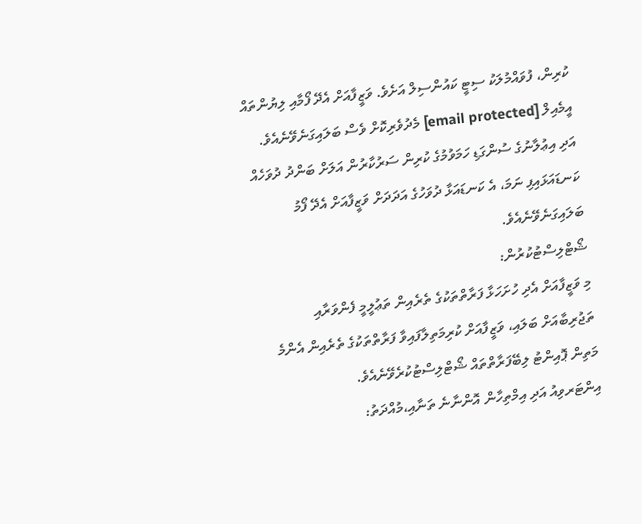ކުރިން، ފުވައްމުލަކު ސިޓީ ކައުންސިލް އަށެވެ. ވަޒީފާއަށް އެދޭ ފޯމާއި ލިޔުންތައް އީމެއިލް [email protected] މެދުވެރިކޮށް ވެސް ބަލައިގަނެވޭނެއެވެ.
އަދި އިޢުލާނުގެ ސުންގަޑި ހަމަވުމުގެ ކުރިން ސަރުކާރުން އަލަށް ބަންދު ދުވަހެއް ކަނޑައަޅައިފި ނަމަ، އެ ކަނޑައަޅާ ދުވަހުގެ އަދަދަށް ވަޒީފާއަށް އެދޭ ފޯމު ބަލައިގަނެވޭނެއެވެ.
ޝޯޓްލިސްޓުކުރުން:
މި ވަޒީފާއަށް އެދި ހުށަހަޅާ ފަރާތްތަކުގެ ތެރެއިން ތަޢުލީމީ ފެންވަރާއި ތަޖުރިބާއަށް ބަލައި، ވަޒީފާއަށް ކުރިމަތިލާފައިވާ ފަރާތްތަކުގެ ތެރެއިން އެންމެ މަތިން ޕޮއިންޓު ލިބޭފަރާތްތައް ޝޯޓްލިސްޓުކުރެވޭނެއެވެ.
އިންޓަރވިއު އަދި އިމްތިހާން އޮންނާނެ ތަނާއި،މުއްދަތު: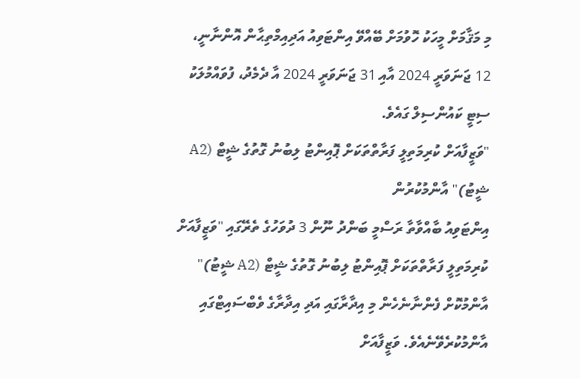މި މަޤާމަށް މީހަކު ހޮވުމަށް ބޭއްވޭ އިންޓަވިއު އަދިއިމްތިޙާން އޮންނާނީ، 12 ޖަނަވަރީ 2024 އާއި 31 ޖަނަވަރީ 2024 އާ ދެމެދު، ފުވައްމުލަކު ސިޓީ ކައުންސިލް ގައެވެ.
"ވަޒީފާއަށް ކުރިމަތިލީ ފަރާތްތަކަށް ޕޮއިންޓު ލިބުނު ގޮތުގެ ޝީޓް (A2 ޝީޓު)" އާންމުކުރުން
އިންޓަވިއު ބާއްވާތާ ރަސްމީ ބަންދު ނޫން 3 ދުވަހުގެ ތެރޭގައި "ވަޒީފާއަށް ކުރިމަތިލީ ފަރާތްތަކަށް ޕޮއިންޓު ލިބުނު ގޮތުގެ ޝީޓް (A2 ޝީޓު)" އާންމުކޮށް ފެންނާނެހެން މި އިދާރާގައި އަދި އިދާރާގެ ވެބްސައިޓްގައި އާންމުކުރެވޭނެއެވެ. ވަޒީފާއަށް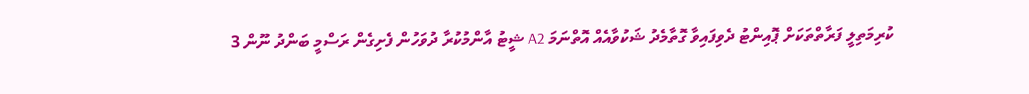ކުރިމަތިލީ ފަރާތްތަކަށް ޕޮއިންޓު ދެވިފައިވާ ގޮތާމެދު ޝަކުވާއެއް އޮތްނަމަ A2 ޝީޓު އާންމުކުރާ ދުވަހުން ފެށިގެން ރަސްމީ ބަންދު ނޫން 3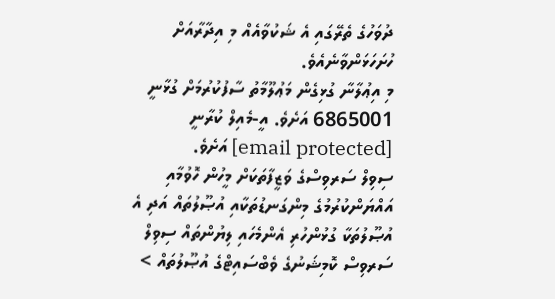ދުވަހުގެ ތެރޭގައި އެ ޝަކުވާއެއް މި އިދާރާއަށް ހުށަހަޅަންވާނެއެވެ.
މި އިޢުލާނާ ގުޅިގެން މަޢުލޫމާތު ސާފުކުރުމަށް ގުޅާނީ 6865001 އަށެވެ. އީ-މެއިލް ކުރާނީ [email protected] އަށެވެ.
ސިވިލް ސަރވިސްގެ ވަޒީފާތަކަށް މީހުން ހޮވުމާއި އައްޔަންކުރުމުގެ މިންގަނޑުތަކާއި އުޞޫލުތައް އަދި އެ އުޞޫލުތަކާ ގުޅުންހުރި އެންމެހައި ލިޔުންތައް ސިވިލް ސަރވިސް ކޮމިޝަނުގެ ވެބްސައިޓްގެ އުޞޫލުތައް >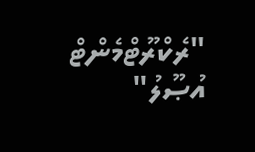"ރެކްރޫޓްމެންޓް އުޞޫލު"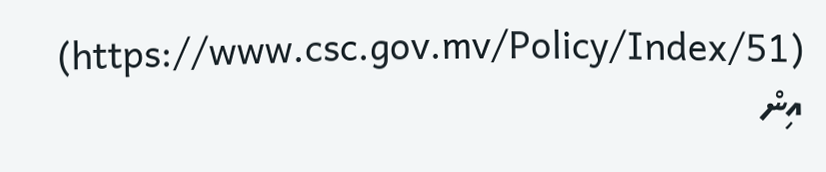(https://www.csc.gov.mv/Policy/Index/51) އިން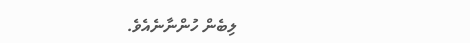ލިބެން ހުންނާނެއެވެ.